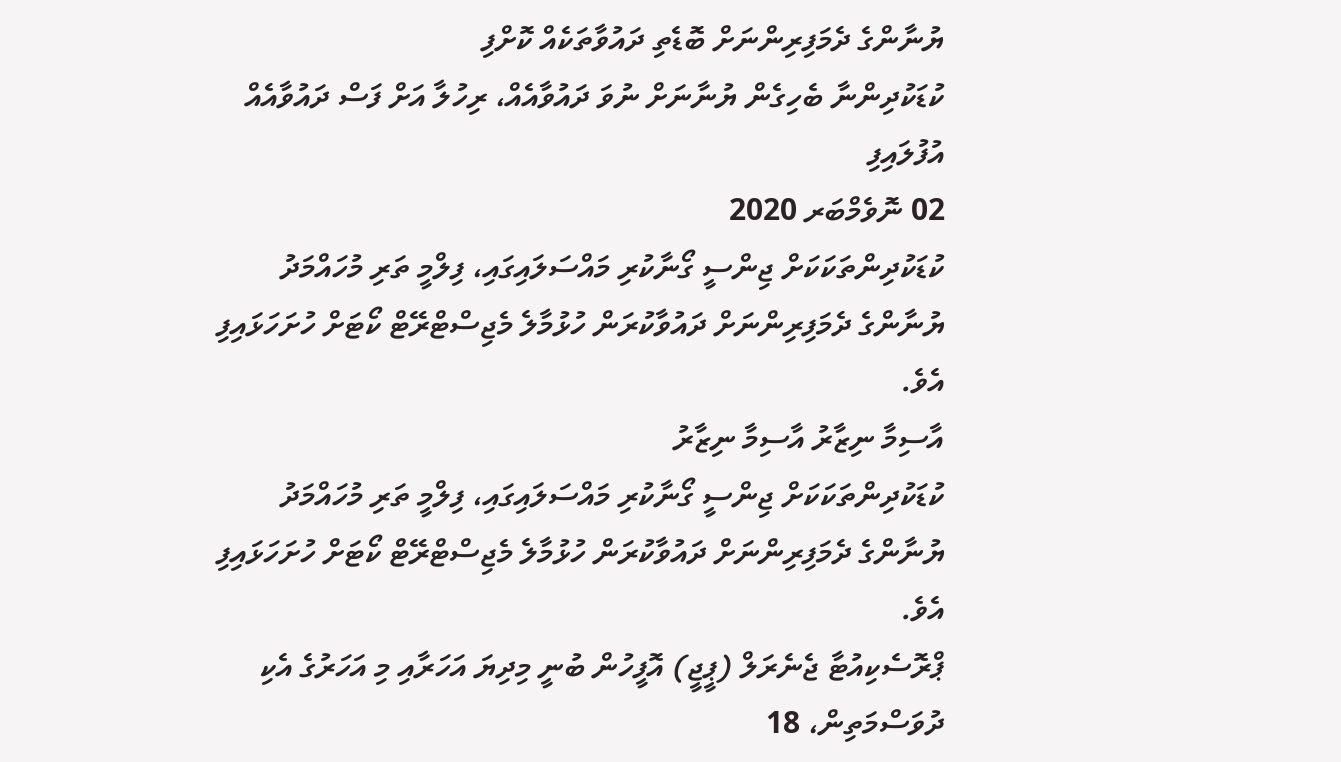ޔުނާންގެ ދެމަފިރިންނަށް ބޮޑެތި ދައުވާތަކެއް ކޮށްފި
ކުޑަކުދިންނާ ބެހިގެން ޔުނާނަށް ނުވަ ދައުވާއެއް، ރިހުލާ އަށް ފަސް ދައުވާއެއް އުފުލައިފި
02 ނޮވެމްބަރ 2020
ކުޑަކުދިންތަކަކަށް ޖިންސީ ގޯނާކުރި މައްސަލައިގައި، ފިލްމީ ތަރި މުހައްމަދު ޔުނާންގެ ދެމަފިރިންނަށް ދައުވާކުރަން ހުޅުމާލެ މެޖިސްޓްރޭޓް ކޯޓަށް ހުށަހަޅައިފި އެވެ.
އާސިމާ ނިޒާރު އާސިމާ ނިޒާރު
ކުޑަކުދިންތަކަކަށް ޖިންސީ ގޯނާކުރި މައްސަލައިގައި، ފިލްމީ ތަރި މުހައްމަދު ޔުނާންގެ ދެމަފިރިންނަށް ދައުވާކުރަން ހުޅުމާލެ މެޖިސްޓްރޭޓް ކޯޓަށް ހުށަހަޅައިފި އެވެ.
ޕްރޮސެކިއުޓާ ޖެނެރަލް (ޕީޖީ) އޮފީހުން ބުނީ މިދިޔަ އަހަރާއި މި އަހަރުގެ އެކި ދުވަސްމަތިން، 18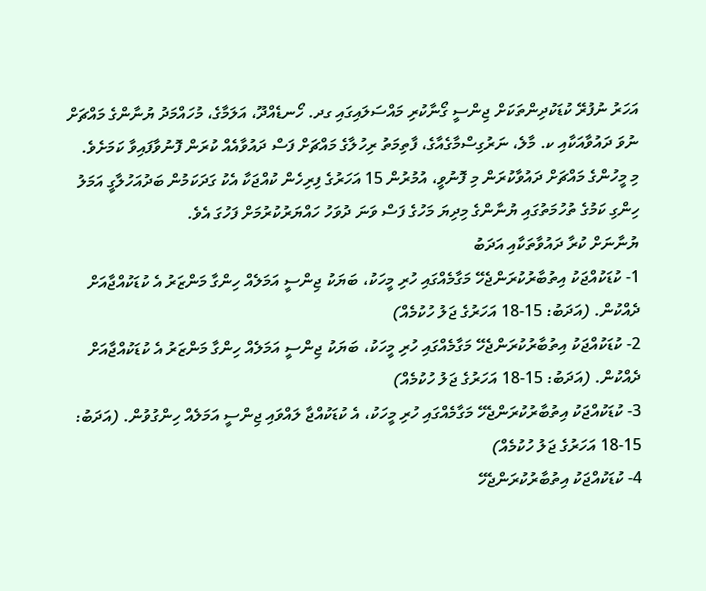އަހަރު ނުފުރޭ ކުޑަކުދިންތަކަށް ޖިންސީ ގޯނާކުރި މައްސަލައިގައި ގދ. ހޯނޑެއްދޫ، އަލަމާގެ، މުހައްމަދު ޔުނާންގެ މައްޗަށް ނުވަ ދައުވާއަކާއި ކ. މާލެ، ނަރުގިސްމާގެއާގެ، ފާތިމަތު ރިހުލާގެ މައްޗަށް ފަސް ދައުވާއެއް ކުރަން ފޮނުވާފައިވާ ކަމަށެވެ.
މި މީހުންގެ މައްޗަށް ދައުވާކުރަން މި ފޮނުވީ، އުމުރުން 15 އަހަރުގެ ފިރިހެން ކުއްޖަކާ އެކު ގަދަކަމުން ބަދުއަހުލާގީ އަމަލު ހިންގި ކަމުގެ ތުހުމަތުގައި ޔުނާންގެ މިދިޔަ މަހުގެ ފަސް ވަނަ ދުވަހު ހައްޔަރުކުރުމަށް ފަހުގަ އެވެ.
ޔުނާނަށް ކުރާ ދައުވާތަކާއި އަދަބު
1- ކުޑަކުއްޖަކު އިތުބާރުކުރަންޖެހޭ މަގާމެއްގައި ހުރި މީހަކު، ބަޔަކު ޖިންސީ އަމަލެއް ހިންގާ މަންޒަރު އެ ކުޑަކުއްޖާއަށް ދެއްކުން. (އަދަބު: 15-18 އަހަރުގެ ޖަލު ހުކުމެއް)
2- ކުޑަކުއްޖަކު އިތުބާރުކުރަންޖެހޭ މަގާމެއްގައި ހުރި މީހަކު، ބަޔަކު ޖިންސީ އަމަލެއް ހިންގާ މަންޒަރު އެ ކުޑަކުއްޖާއަށް ދެއްކުން. (އަދަބު: 15-18 އަހަރުގެ ޖަލު ހުކުމެއް)
3- ކުޑަކުއްޖަކު އިތުބާރުކުރަންޖެހޭ މަގާމެއްގައި ހުރި މީހަކު، އެ ކުޑަކުއްޖާ ލައްވައި ޖިންސީ އަމަލެއް ހިންގުވުން. (އަދަބު: 15-18 އަހަރުގެ ޖަލު ހުކުމެއް)
4- ކުޑަކުއްޖަކު އިތުބާރުކުރަންޖެހޭ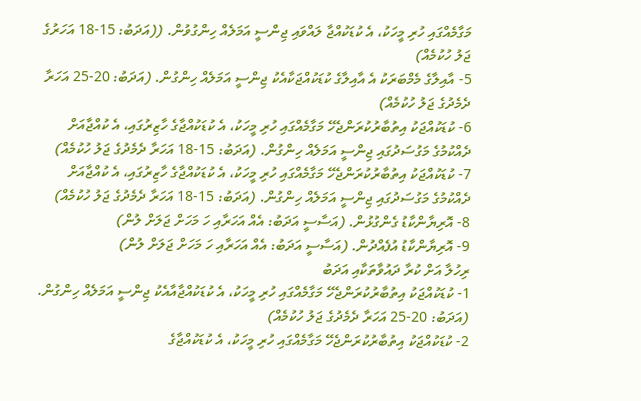މަގާމެއްގައި ހުރި މީހަކު، އެ ކުޑަކުއްޖާ ލައްވައި ޖިންސީ އަމަލެއް ހިންގުވުން. ((އަދަބު: 15-18 އަހަރުގެ ޖަލު ހުކުމެއް)
5- އާއިލާގެ މެމްބަރަކު އެ އާއިލާގެ ކުޑަކުއްޖަކާއެކު ޖިންސީ އަމަލެއް ހިންގުން. (އަދަބު: 20-25 އަހަރާ ދެމެދުގެ ޖަލު ހުކުމެއް)
6- ކުޑަކުއްޖަކު އިތުބާރުކުރަންޖެހޭ މަގާމެއްގައި ހުރި މީހަކު، އެ ކުޑަކުއްޖާގެ ހާޒިރުގައި، އެ ކުއްޖާއަށް ދެއްކުމުގެ މަގުސަދުގައި ޖިންސީ އަމަލެއް ހިންގުން. (އަދަބު: 15-18 އަހަރާ ދެމެދުގެ ޖަލު ހުކުމެއް)
7- ކުޑަކުއްޖަކު އިތުބާރުކުރަންޖެހޭ މަގާމެއްގައި ހުރި މީހަކު، އެ ކުޑަކުއްޖާގެ ހާޒިރުގައި، އެ ކުއްޖާއަށް ދެއްކުމުގެ މަގުސަދުގައި ޖިންސީ އަމަލެއް ހިންގުން. (އަދަބު: 15-18 އަހަރާ ދެމެދުގެ ޖަލު ހުކުމެއް)
8- އޮރިޔާންކާޑު ގެންގުޅުން. (އަސާސީ އަދަބު: އެއް އަހަރާއި ހަ މަހަށް ޖަލަށް ލުން)
9- އޮރިޔާންކާޑު އުފެއްދުން. (އަސާސީ އަދަބު: އެއް އަހަރާއި ހަ މަހަށް ޖަލަށް ލުން)
ރިހުލާ އަށް ކުރާ ދައުވާތަކާއި އަދަބު
1- ކުޑަކުއްޖަކު އިތުބާރުކުރަންޖެހޭ މަގާމެއްގައި ހުރި މީހަކު، އެ ކުޑަކުއްޖާއާއެކު ޖިންސީ އަމަލެއް ހިންގުން. (އަދަބު: 20-25 އަހަރާ ދެމެދުގެ ޖަލު ހުކުމެއް)
2- ކުޑަކުއްޖަކު އިތުބާރުކުރަންޖެހޭ މަގާމެއްގައި ހުރި މީހަކު، އެ ކުޑަކުއްޖާގެ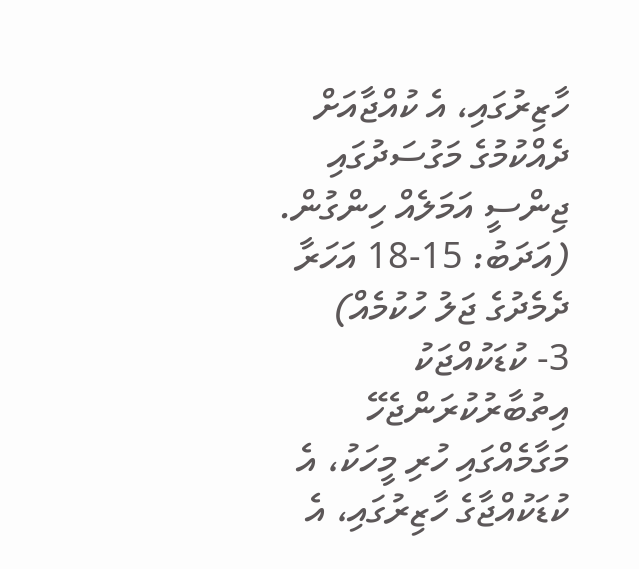ހާޒިރުގައި، އެ ކުއްޖާއަށް ދެއްކުމުގެ މަގުސަދުގައި ޖިންސީ އަމަލެއް ހިންގުން. (އަދަބު: 15-18 އަހަރާ ދެމެދުގެ ޖަލު ހުކުމެއް)
3- ކުޑަކުއްޖަކު އިތުބާރުކުރަންޖެހޭ މަގާމެއްގައި ހުރި މީހަކު، އެ ކުޑަކުއްޖާގެ ހާޒިރުގައި، އެ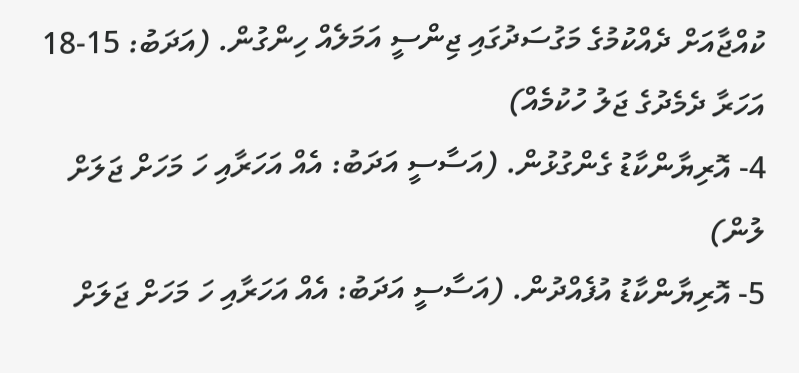ކުއްޖާއަށް ދެއްކުމުގެ މަގުސަދުގައި ޖިންސީ އަމަލެއް ހިންގުން. (އަދަބު: 15-18 އަހަރާ ދެމެދުގެ ޖަލު ހުކުމެއް)
4- އޮރިޔާންކާޑު ގެންގުޅުން. (އަސާސީ އަދަބު: އެއް އަހަރާއި ހަ މަހަށް ޖަލަށް ލުން)
5- އޮރިޔާންކާޑު އުފެއްދުން. (އަސާސީ އަދަބު: އެއް އަހަރާއި ހަ މަހަށް ޖަލަށް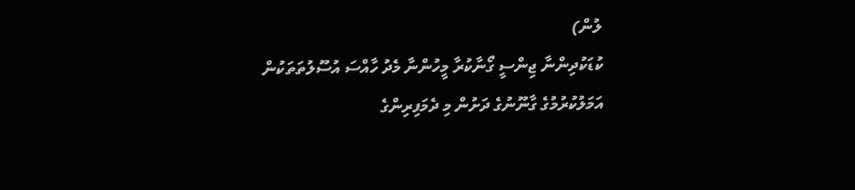ލުން)
ކުޑަކުދިންނާ ޖިންސީ ގޯނާކުރާ މީހުންނާ މެދު ހާއްސަ އުސޫލުތަތަކުން އަމަލުކުރުމުގެ ގާނޫނުގެ ދަށުން މި ދެމަފިރިންގެ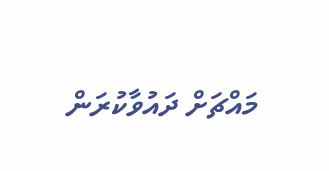މައްޗަށް ދައުވާކުރަން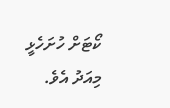ކޯޓަށް ހުށަހެޅީ މިއަދު އެވެ.